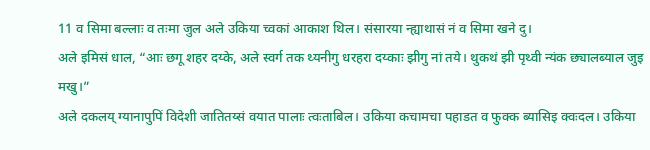11 व सिमा बल्लाः व तःमा जुल अले उकिया च्वकां आकाश थिल। संसारया न्ह्याथासं नं व सिमा खने दु।
अले इमिसं धाल, “आः छगू शहर दय्के, अले स्वर्ग तक थ्यनीगु धरहरा दय्काः झीगु नां तये। थुकथं झी पृथ्वी न्यंक छ्यालब्याल जुइ मखु।”
अले दकलय् ग्यानापुपिं विदेशी जातितय्सं वयात पालाः त्वःताबिल। उकिया कचामचा पहाडत व फुक्क ब्यासिइ क्वःदल। उकिया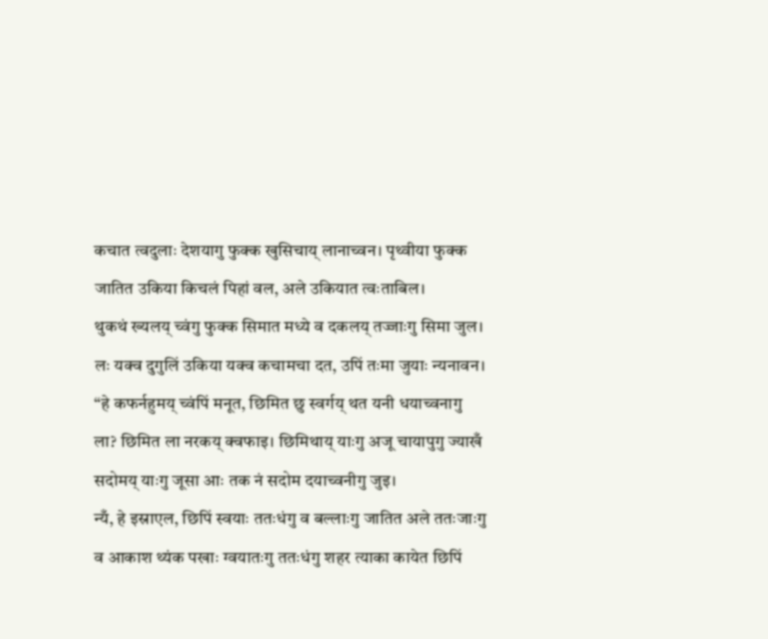कचात त्वदुलाः देशयागु फुक्क खुसिचाय् लानाच्वन। पृथ्वीया फुक्क जातित उकिया किचलं पिहां वल, अले उकियात त्वःताबिल।
थुकथं ख्यलय् च्वंगु फुक्क सिमात मध्ये व दकलय् तज्जाःगु सिमा जुल। लः यक्व दुगुलिं उकिया यक्व कचामचा दत, उपिं तःमा जुयाः न्यनावन।
“हे कफर्नहुमय् च्वंपिं मनूत, छिमित छु स्वर्गय् थत यनी धयाच्वनागु ला? छिमित ला नरकय् क्वफाइ। छिमिथाय् याःगु अजू चायापुगु ज्याखँ सदोमय् याःगु जूसा आः तक नं सदोम दयाच्वनीगु जुइ।
न्यँ, हे इस्राएल, छिपिं स्वयाः ततःधंगु व बल्लाःगु जातित अले ततःजाःगु व आकाश थ्यंक पखाः ग्वयातःगु ततःधंगु शहर त्याका कायेत छिपिं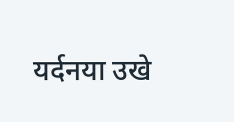यर्दनया उखे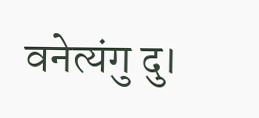वनेत्यंगु दु।